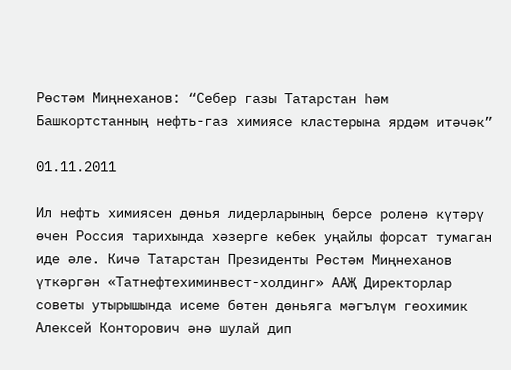Рөстәм Миңнеханов: “Себер газы Татарстан һәм Башкортстанның нефть-газ химиясе кластерына ярдәм итәчәк”

01.11.2011

Ил нефть химиясен дөнья лидерларының берсе роленә күтәрү өчен Россия тарихында хәзерге кебек уңайлы форсат тумаган иде әле. Кичә Татарстан Президенты Рөстәм Миңнеханов үткәргән «Татнефтехиминвест-холдинг» ААҖ Директорлар советы утырышында исеме бөтен дөньяга мәгълүм геохимик Алексей Конторович әнә шулай дип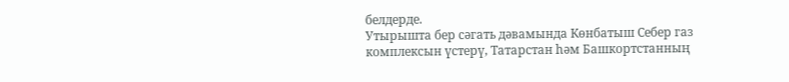белдерде.
Утырышта бер сәгать дәвамында Көнбатыш Себер газ комплексын үстерү, Татарстан һәм Башкортстанның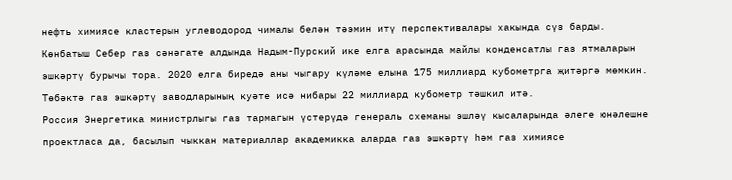нефть химиясе кластерын углеводород чималы белән тәэмин итү перспективалары хакында сүз барды.
Көнбатыш Себер газ сәнәгате алдында Надым-Пурский ике елга арасында майлы конденсатлы газ ятмаларын эшкәртү бурычы тора. 2020 елга биредә аны чыгару күләме елына 175 миллиард кубометрга җитәргә мөмкин. Төбәктә газ эшкәртү заводларының куәте исә нибары 22 миллиард кубометр тәшкил итә.
Россия Энергетика министрлыгы газ тармагын үстерүдә генераль схеманы эшләү кысаларында әлеге юнәлешне проектласа да, басылып чыккан материаллар академикка аларда газ эшкәртү һәм газ химиясе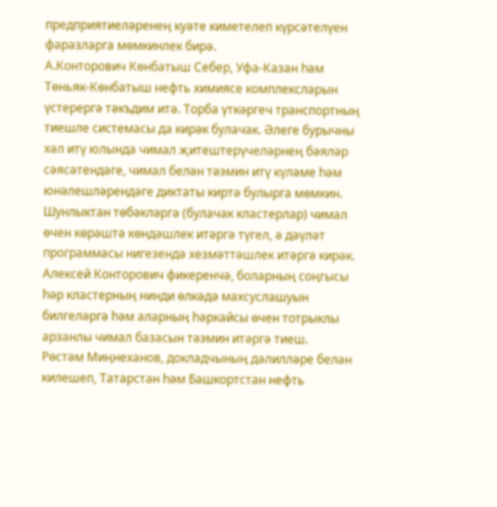предприятиеләренең куәте киметелеп күрсәтелүен фаразларга мөмкинлек бирә.
А.Конторович Көнбатыш Себер, Уфа-Казан һәм Төньяк-Көнбатыш нефть химиясе комплексларын үстерергә тәкъдим итә. Торба үткәргеч транспортның тиешле системасы да кирәк булачак. Әлеге бурычны хәл итү юлында чимал җитештерүчеләрнең бәяләр сәясәтендәге, чимал белән тәэмин итү күләме һәм юнәлешләрендәге диктаты киртә булырга мөмкин.
Шунлыктан төбәкләргә (булачак кластерлар) чимал өчен көрәштә көндәшлек итәргә түгел, ә дәүләт программасы нигезендә хезмәттәшлек итәргә кирәк. Алексей Конторович фикеренчә, боларның соңгысы һәр кластерның нинди өлкәдә махсуслашуын билгеләргә һәм аларның һәркайсы өчен тотрыклы арзанлы чимал базасын тәэмин итәргә тиеш.
Рөстәм Миңнеханов, докладчының дәлилләре белән килешеп, Татарстан һәм Башкортстан нефть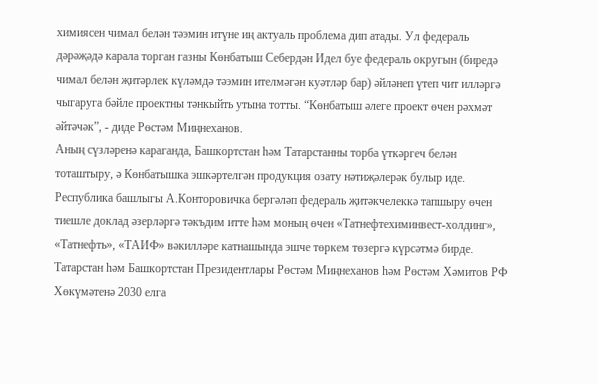химиясен чимал белән тәэмин итүне иң актуаль проблема дип атады. Ул федераль дәрәҗәдә карала торган газны Көнбатыш Себердән Идел буе федераль округын (биредә чимал белән җитәрлек күләмдә тәэмин ителмәгән куәтләр бар) әйләнеп үтеп чит илләргә чыгаруга бәйле проектны тәнкыйть утына тотты. “Көнбатыш әлеге проект өчен рәхмәт әйтәчәк”, - диде Рөстәм Миңнеханов.
Аның сүзләренә караганда, Башкортстан һәм Татарстанны торба үткәргеч белән тоташтыру, ә Көнбатышка эшкәртелгән продукция озату нәтиҗәлерәк булыр иде.
Республика башлыгы А.Конторовичка бергәләп федераль җитәкчелеккә тапшыру өчен тиешле доклад әзерләргә тәкъдим итте һәм моның өчен «Татнефтехиминвест-холдинг», «Татнефть», «ТАИФ» вәкилләре катнашында эшче төркем төзергә күрсәтмә бирде.
Татарстан һәм Башкортстан Президентлары Рөстәм Миңнеханов һәм Рөстәм Хәмитов РФ Хөкүмәтенә 2030 елга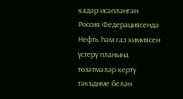кадәр исәпләнгән Россия Федерациясендә Нефть һәм газ химиясен үстерү планына төзәтмәләр кертү тәкъдиме белән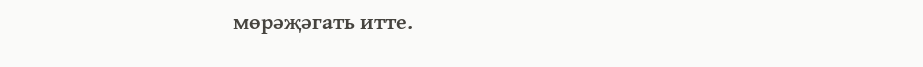мөрәҗәгать итте.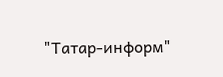"Татар-информ"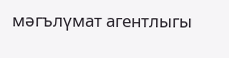мәгълүмат агентлыгы